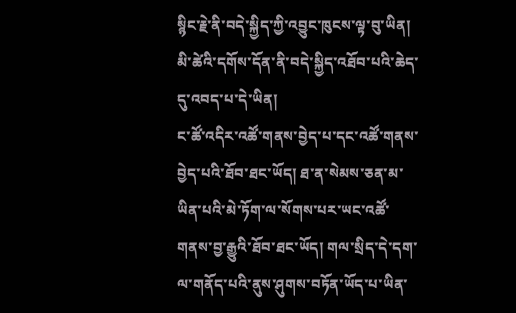སྙིང་རྗེ་ནི་བདེ་སྐྱིད་ཀྱི་འབྱུང་ཁུངས་ལྟ་བུ་ཡིན།
མི་ཚེའི་དགོས་དོན་ནི་བདེ་སྐྱིད་འཐོབ་པའི་ཆེད་དུ་འབད་པ་དེ་ཡིན།
ང་ཚོ་འདིར་འཚོ་གནས་བྱེད་པ་དང་འཚོ་གནས་བྱེད་པའི་ཐོབ་ཐང་ཡོད། ཐ་ན་སེམས་ཅན་མ་ཡིན་པའི་མེ་ཏོག་ལ་སོགས་པར་ཡང་འཚོ་གནས་བྱ་རྒྱུའི་ཐོབ་ཐང་ཡོད། གལ་སྲིད་དེ་དག་ལ་གནོད་པའི་ནུས་ཤུགས་བཏོན་ཡོད་པ་ཡིན་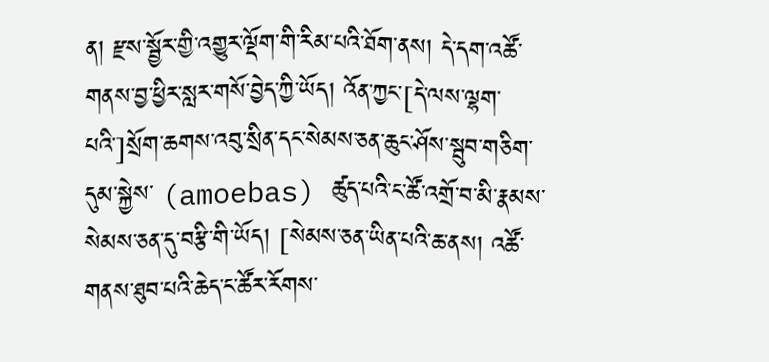ན། རྫས་སྦྱོར་གྱི་འགྱུར་ལྡོག་གི་རིམ་པའི་ཐོག་ནས། དེ་དག་འཚོ་གནས་བྱ་ཕྱིར་སླར་གསོ་བྱེད་ཀྱི་ཡོད། འོན་ཀྱང་[དེ་ལས་ལྷག་པའི་]སྲོག་ཆགས་འབུ་སྲིན་དང་སེམས་ཅན་ཆུང་ཤོས་སྦུབ་གཅིག་དུམ་སྐྱེས་ (amoebas) ཚུད་པའི་ང་ཚོ་འགྲོ་བ་མི་རྣམས་སེམས་ཅན་དུ་བརྩི་གི་ཡོད། [སེམས་ཅན་ཡིན་པའི་ཆ་ནས། འཚོ་གནས་ཐུབ་པའི་ཆེད་ང་ཚོར་རོགས་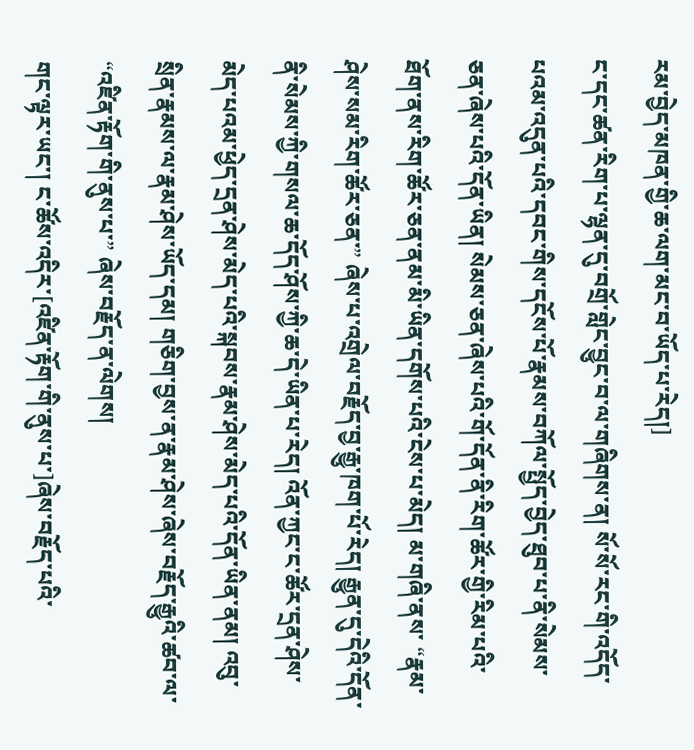རམ་བྱེད་མཁན་གྱི་ཆ་ལག་མང་བ་ཡོད་པ་རེད།]
ང་དང་ཚན་རིག་པ་ལྷན་དུ་བགྲོ་གླེང་བྱུང་བ་ལ་གཞིགས་ན། སོ་སོ་རང་གི་འདོད་པའམ་འདུན་པའི་དབང་གིས་དངོས་པོ་རྣམས་བཀོལ་སྤྱོད་བྱེད་ཐུབ་པ་ནི་སེམས་ཅན་ཞེས་པའི་དོན་ཡིན། སེམས་ཅན་ཞེས་པའི་གོ་དོན་ནི་རིག་ཚོར་གྱི་རིམ་པའི་ཐོག་ནས་རིག་ཚོར་ཅན་ནམ་མི་ཡིན་དགོས་པའི་ངེས་པ་མེད། མ་གཞི་ནས་ “རྣམ་ཤེས་སམ་རིག་ཚོར་ཅན་” ཞེས་པ་འགྲེལ་བརྗོད་བྱ་རྒྱུ་ཁག་པོ་རེད། རྒྱུན་དུ་དེའི་དོན་ནི་སེམས་ཀྱི་གསལ་ཆ་དོད་ཤོས་ཀྱི་ཆ་དེ་ཡིན་པ་རེད། འོན་ཀྱང་ང་ཚོར་དྲན་ཤེས་མེད་པའམ་ཕྱེད་དྲན་ཤེས་མེད་པའི་སྐབས་རྣམ་ཤེས་མེད་པའི་དོན་ཡིན་ནམ། འབུ་སྲིན་རྣམས་ལ་རྣམ་ཤེས་ཡོད་དམ། གཅིག་བྱས་ན་རྣམ་ཤེས་ཞེས་བརྗོད་རྒྱུའི་ཚབ་ལ་ “འཛིན་རྟོག་གི་ནུས་པ་” ཞེས་བརྗོད་ན་ལེགས།
གང་ལྟར་ཡང་། ང་ཚོས་འདིར་[འཛིན་རྟོག་གི་ནུས་པ་]ཞེས་བརྗོད་པའི་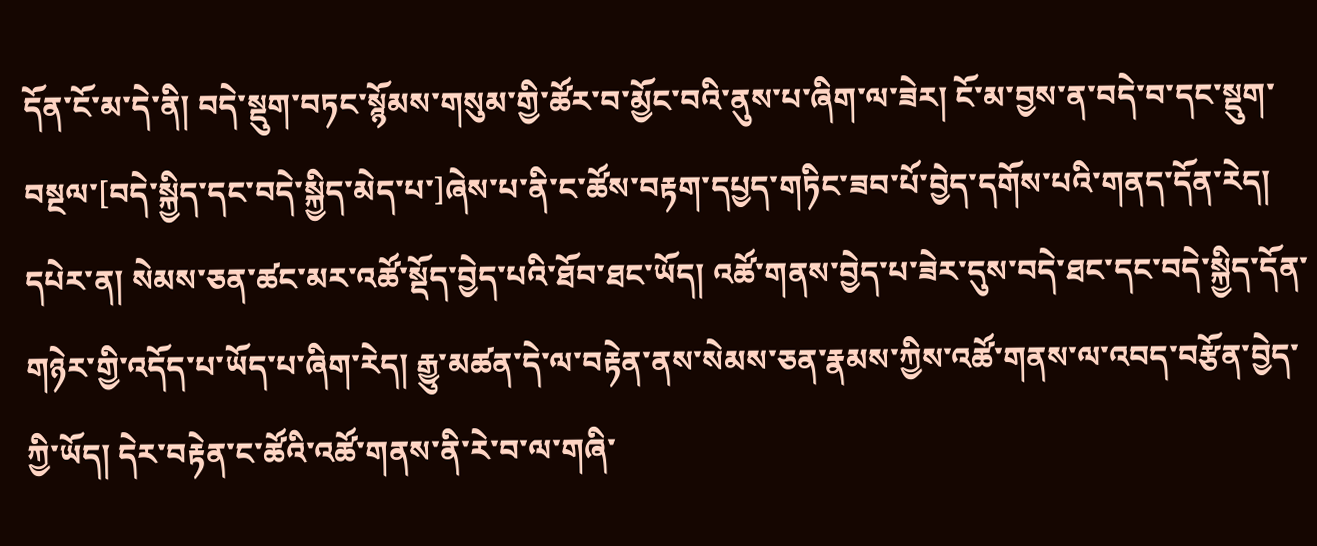དོན་ངོ་མ་དེ་ནི། བདེ་སྡུག་བཏང་སྙོམས་གསུམ་གྱི་ཚོར་བ་མྱོང་བའི་ནུས་པ་ཞིག་ལ་ཟེར། ངོ་མ་བྱས་ན་བདེ་བ་དང་སྡུག་བསྔལ་[བདེ་སྐྱིད་དང་བདེ་སྐྱིད་མེད་པ་]ཞེས་པ་ནི་ང་ཚོས་བརྟག་དཔྱད་གཏིང་ཟབ་པོ་བྱེད་དགོས་པའི་གནད་དོན་རེད། དཔེར་ན། སེམས་ཅན་ཚང་མར་འཚོ་སྡོད་བྱེད་པའི་ཐོབ་ཐང་ཡོད། འཚོ་གནས་བྱེད་པ་ཟེར་དུས་བདེ་ཐང་དང་བདེ་སྐྱིད་དོན་གཉེར་གྱི་འདོད་པ་ཡོད་པ་ཞིག་རེད། རྒྱུ་མཚན་དེ་ལ་བརྟེན་ནས་སེམས་ཅན་རྣམས་ཀྱིས་འཚོ་གནས་ལ་འབད་བརྩོན་བྱེད་ཀྱི་ཡོད། དེར་བརྟེན་ང་ཚོའི་འཚོ་གནས་ནི་རེ་བ་ལ་གཞི་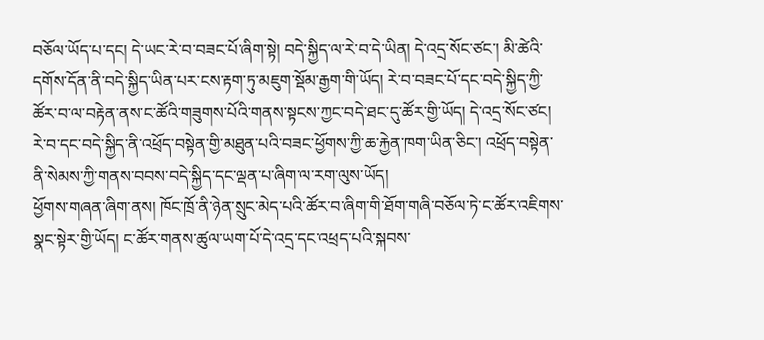བཅོལ་ཡོད་པ་དང། དེ་ཡང་རེ་བ་བཟང་པོ་ཞིག་སྟེ། བདེ་སྐྱིད་ལ་རེ་བ་དེ་ཡིན། དེ་འདྲ་སོང་ཙང་། མི་ཚེའི་དགོས་དོན་ནི་བདེ་སྐྱིད་ཡིན་པར་ངས་རྟག་ཏུ་མཇུག་སྡོམ་རྒྱག་གི་ཡོད། རེ་བ་བཟང་པོ་དང་བདེ་སྐྱིད་ཀྱི་ཚོར་བ་ལ་བརྟེན་ནས་ང་ཚོའི་གཟུགས་པོའི་གནས་སྟངས་ཀྱང་བདེ་ཐང་དུ་ཚོར་གྱི་ཡོད། དེ་འདྲ་སོང་ཙང། རེ་བ་དང་བདེ་སྐྱིད་ནི་འཕྲོད་བསྟེན་གྱི་མཐུན་པའི་བཟང་ཕྱོགས་ཀྱི་ཆ་རྐྱེན་ཁག་ཡིན་ཅིང་། འཕྲོད་བསྟེན་ནི་སེམས་ཀྱི་གནས་བབས་བདེ་སྐྱིད་དང་ལྡན་པ་ཞིག་ལ་རག་ལུས་ཡོད།
ཕྱོགས་གཞན་ཞིག་ནས། ཁོང་ཁྲོ་ནི་ཉེན་སྲུང་མེད་པའི་ཚོར་བ་ཞིག་གི་ཐོག་གཞི་བཅོལ་ཏེ་ང་ཚོར་འཇིགས་སྣང་སྟེར་གྱི་ཡོད། ང་ཚོར་གནས་ཚུལ་ཡག་པོ་དེ་འདྲ་དང་འཕྲད་པའི་སྐབས་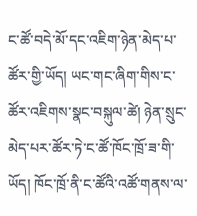ང་ཚོ་བདེ་མོ་དང་འཇིག་ཉེན་མེད་པ་ཚོར་གྱི་ཡོད། ཡང་གང་ཞིག་གིས་ང་ཚོར་འཇིགས་སྣང་བསྐུལ་ཚེ། ཉེན་སྲུང་མེད་པར་ཚོར་ཏེ་ང་ཚོ་ཁོང་ཁྲོ་ཟ་གི་ཡོད། ཁོང་ཁྲོ་ནི་ང་ཚོའི་འཚོ་གནས་ལ་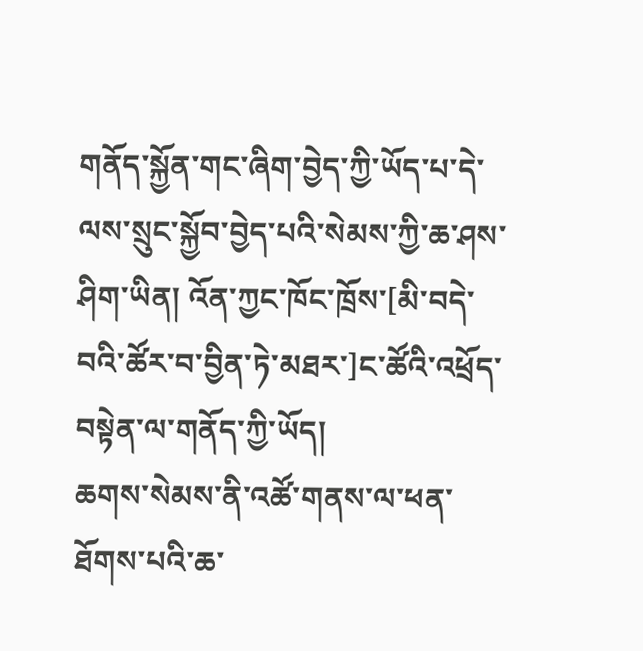གནོད་སྐྱོན་གང་ཞིག་བྱེད་ཀྱི་ཡོད་པ་དེ་ལས་སྲུང་སྐྱོབ་བྱེད་པའི་སེམས་ཀྱི་ཆ་ཤས་ཤིག་ཡིན། འོན་ཀྱང་ཁོང་ཁྲོས་[མི་བདེ་བའི་ཚོར་བ་བྱིན་ཏེ་མཐར་]ང་ཚོའི་འཕྲོད་བསྟེན་ལ་གནོད་ཀྱི་ཡོད།
ཆགས་སེམས་ནི་འཚོ་གནས་ལ་ཕན་ཐོགས་པའི་ཆ་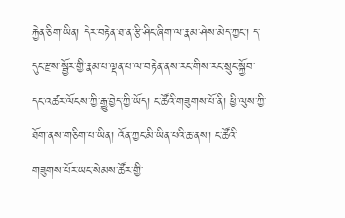རྐྱེན་ཅིག་ཡིན། དེར་བརྟེན་ཐ་ན་རྩི་ཤིང་ཞིག་ལ་རྣམ་ཤེས་མེད་ཀྱང་། ད་དུང་རྫས་སྦྱོར་གྱི་རྣམ་པ་ལྡན་པ་ལ་བརྟེན་ནས་རང་གིས་རང་སྲུང་སྐྱོབ་དང་འཚར་ལོངས་ཀྱི་རྒྱུ་བྱེད་ཀྱི་ཡོད། ང་ཚོའི་གཟུགས་པོ་ནི། ཕྱི་ལུས་ཀྱི་ཐོག་ནས་གཅིག་པ་ཡིན། འོན་ཀྱང་མི་ཡིན་པའི་ཆ་ནས། ང་ཚོའི་གཟུགས་པོར་ཡང་སེམས་ཚོར་གྱི་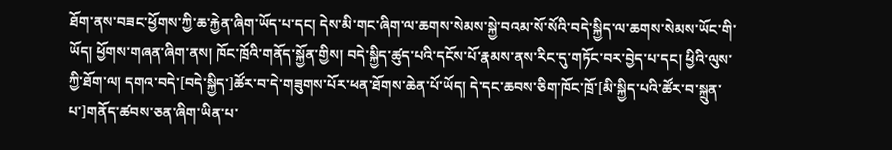ཐོག་ནས་བཟང་ཕྱོགས་ཀྱི་ཆ་རྐྱེན་ཞིག་ཡོད་པ་དང། དེས་མི་གང་ཞིག་ལ་ཆགས་སེམས་སྐྱེ་བའམ་སོ་སོའི་བདེ་སྐྱིད་ལ་ཆགས་སེམས་ཡོང་གི་ཡོད། ཕྱོགས་གཞན་ཞིག་ནས། ཁོང་ཁྲོའི་གནོད་སྐྱོན་གྱིས། བདེ་སྐྱིད་ཚུད་པའི་དངོས་པོ་རྣམས་ནས་རིང་དུ་གཏོང་བར་བྱེད་པ་དང། ཕྱིའི་ལུས་ཀྱི་ཐོག་ལ། དགའ་བདེ་[བདེ་སྐྱིད་]ཚོར་བ་དེ་གཟུགས་པོར་ཕན་ཐོགས་ཆེན་པོ་ཡོད། དེ་དང་ཆབས་ཅིག་ཁོང་ཁྲོ་[མི་སྐྱིད་པའི་ཚོར་བ་སྐྲུན་པ་]གནོད་ཚབས་ཅན་ཞིག་ཡིན་པ་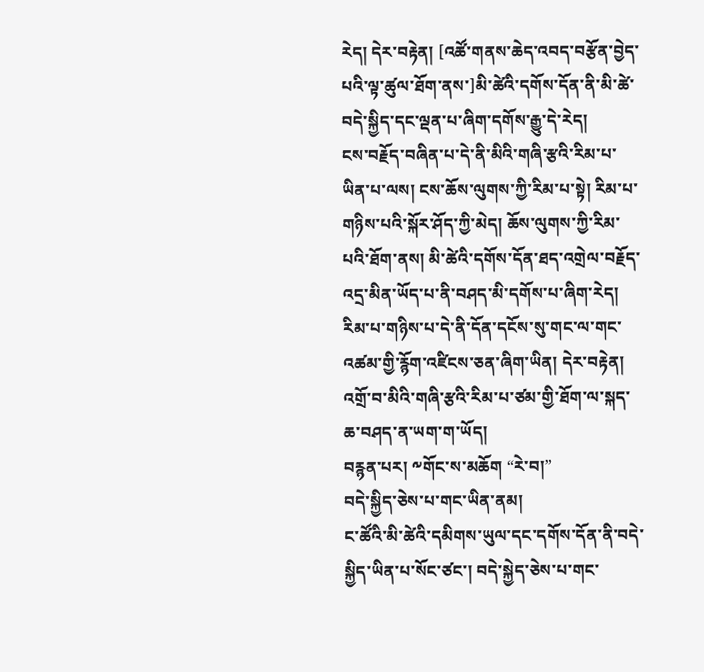རེད། དེར་བརྟེན། [འཚོ་གནས་ཆེད་འབད་བརྩོན་བྱེད་པའི་ལྟ་ཚུལ་ཐོག་ནས་]མི་ཚེའི་དགོས་དོན་ནི་མི་ཚེ་བདེ་སྐྱིད་དང་ལྡན་པ་ཞིག་དགོས་རྒྱུ་དེ་རེད།
ངས་བརྗོད་བཞིན་པ་དེ་ནི་མིའི་གཞི་རྩའི་རིམ་པ་ཡིན་པ་ལས། ངས་ཆོས་ལུགས་ཀྱི་རིམ་པ་སྟེ། རིམ་པ་གཉིས་པའི་སྐོར་ཤོད་ཀྱི་མེད། ཆོས་ལུགས་ཀྱི་རིམ་པའི་ཐོག་ནས། མི་ཚེའི་དགོས་དོན་ཐད་འགྲེལ་བརྗོད་འདྲ་མིན་ཡོད་པ་ནི་བཤད་མི་དགོས་པ་ཞིག་རེད། རིམ་པ་གཉིས་པ་དེ་ནི་དོན་དངོས་སུ་གང་ལ་གང་འཚམ་གྱི་རྙོག་འཛིངས་ཅན་ཞིག་ཡིན། དེར་བརྟེན། འགྲོ་བ་མིའི་གཞི་རྩའི་རིམ་པ་ཙམ་གྱི་ཐོག་ལ་སྐད་ཆ་བཤད་ན་ཡག་ག་ཡོད།
བརྙན་པར། ༸གོང་ས་མཆོག “རེ་བ།”
བདེ་སྐྱིད་ཅེས་པ་གང་ཡིན་ནམ།
ང་ཚོའི་མི་ཚེའི་དམིགས་ཡུལ་དང་དགོས་དོན་ནི་བདེ་སྐྱིད་ཡིན་པ་སོང་ཙང་། བདེ་སྐྱེད་ཅེས་པ་གང་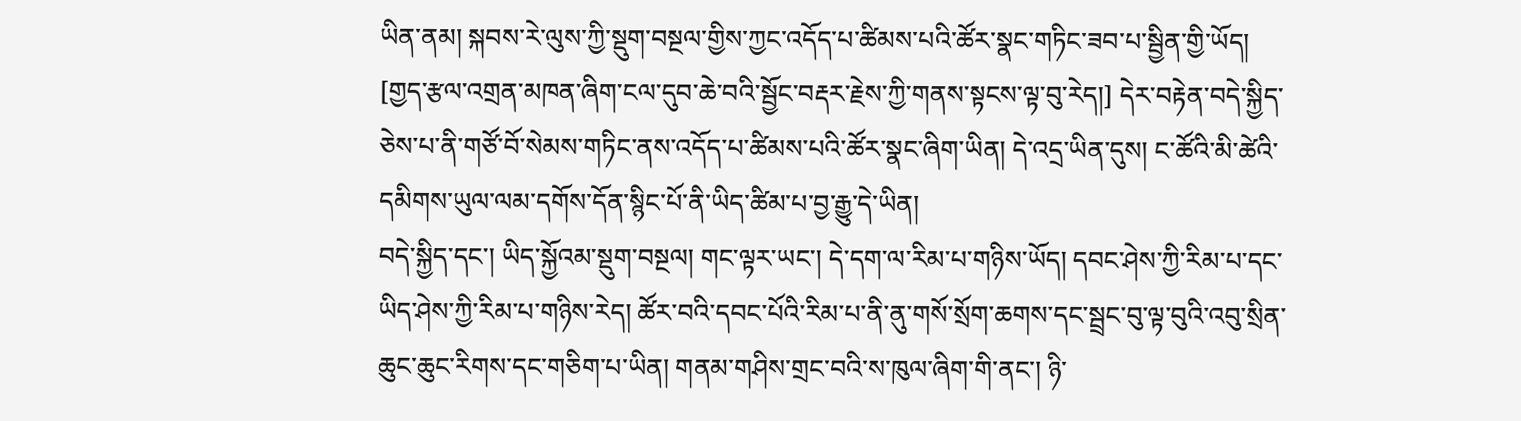ཡིན་ནམ། སྐབས་རེ་ལུས་ཀྱི་སྡུག་བསྔལ་གྱིས་ཀྱང་འདོད་པ་ཚིམས་པའི་ཚོར་སྣང་གཏིང་ཟབ་པ་སྦྱིན་གྱི་ཡོད། [གྱད་རྩལ་འགྲན་མཁན་ཞིག་ངལ་དུབ་ཆེ་བའི་སྦྱོང་བརྡར་རྗེས་ཀྱི་གནས་སྟངས་ལྟ་བུ་རེད།] དེར་བརྟེན་བདེ་སྐྱིད་ཅེས་པ་ནི་གཙོ་བོ་སེམས་གཏིང་ནས་འདོད་པ་ཚིམས་པའི་ཚོར་སྣང་ཞིག་ཡིན། དེ་འདྲ་ཡིན་དུས། ང་ཚོའི་མི་ཚེའི་དམིགས་ཡུལ་ལམ་དགོས་དོན་སྙིང་པོ་ནི་ཡིད་ཚིམ་པ་བྱ་རྒྱུ་དེ་ཡིན།
བདེ་སྐྱིད་དང་། ཡིད་སྐྱོའམ་སྡུག་བསྔལ། གང་ལྟར་ཡང་། དེ་དག་ལ་རིམ་པ་གཉིས་ཡོད། དབང་ཤེས་ཀྱི་རིམ་པ་དང་ཡིད་ཤེས་ཀྱི་རིམ་པ་གཉིས་རེད། ཚོར་བའི་དབང་པོའི་རིམ་པ་ནི་ནུ་གསོ་སྲོག་ཆགས་དང་སྦྲང་བུ་ལྟ་བུའི་འབུ་སྲིན་ཆུང་ཆུང་རིགས་དང་གཅིག་པ་ཡིན། གནམ་གཤིས་གྲང་བའི་ས་ཁུལ་ཞིག་གི་ནང་། ཉི་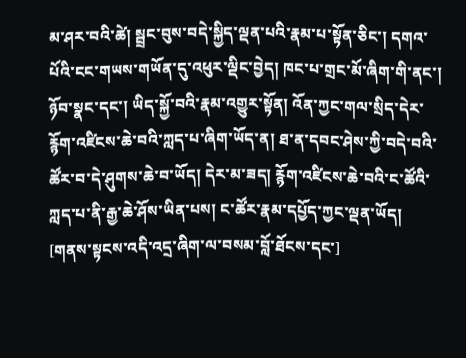མ་ཤར་བའི་ཚེ། སྦྲང་བུས་བདེ་སྐྱིད་ལྡན་པའི་རྣམ་པ་སྟོན་ཅིང་། དགའ་པོའི་ངང་གཡས་གཡོན་དུ་འཕུར་ལྡིང་བྱེད། ཁང་པ་གྲང་མོ་ཞིག་གི་ནང་། ཉོབ་སྣང་དང་། ཡིད་སྐྱོ་བའི་རྣམ་འགྱུར་སྟོན། འོན་ཀྱང་གལ་སྲིད་དེར་རྙོག་འཛིངས་ཆེ་བའི་ཀླད་པ་ཞིག་ཡོད་ན། ཐ་ན་དབང་ཤེས་ཀྱི་བདེ་བའི་ཚོར་བ་དེ་ཤུགས་ཆེ་བ་ཡོད། དེར་མ་ཟད། རྙོག་འཛིངས་ཆེ་བའི་ང་ཚོའི་ཀླད་པ་ནི་རྒྱ་ཆེ་ཤོས་ཡིན་པས། ང་ཚོར་རྣམ་དཔྱོད་ཀྱང་ལྡན་ཡོད།
[གནས་སྟངས་འདི་འདྲ་ཞིག་ལ་བསམ་བློ་ཐོངས་དང་]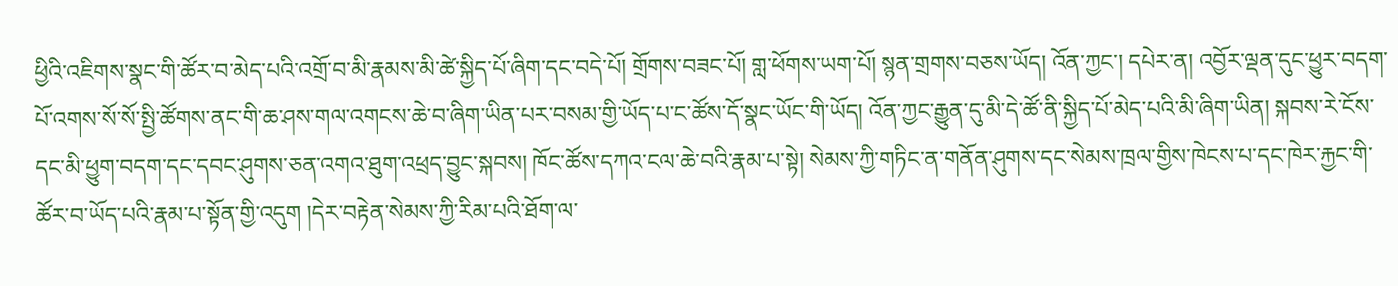ཕྱིའི་འཇིགས་སྣང་གི་ཚོར་བ་མེད་པའི་འགྲོ་བ་མི་རྣམས་མི་ཚེ་སྐྱིད་པོ་ཞིག་དང་བདེ་པོ། གྲོགས་བཟང་པོ། གླ་ཕོགས་ཡག་པོ། སྙན་གྲགས་བཅས་ཡོད། འོན་ཀྱང་། དཔེར་ན། འབྱོར་ལྡན་དུང་ཕྱུར་བདག་པོ་འགས་སོ་སོ་སྤྱི་ཚོགས་ནང་གི་ཆ་ཤས་གལ་འགངས་ཆེ་བ་ཞིག་ཡིན་པར་བསམ་གྱི་ཡོད་པ་ང་ཚོས་དོ་སྣང་ཡོང་གི་ཡོད། འོན་ཀྱང་རྒྱུན་དུ་མི་དེ་ཚོ་ནི་སྐྱིད་པོ་མེད་པའི་མི་ཞིག་ཡིན། སྐབས་རེ་ངོས་དང་མི་ཕྱུག་བདག་དང་དབང་ཤུགས་ཅན་འགའ་ཐུག་འཕྲད་བྱུང་སྐབས། ཁོང་ཚོས་དཀའ་ངལ་ཆེ་བའི་རྣམ་པ་སྟེ། སེམས་ཀྱི་གཏིང་ན་གནོན་ཤུགས་དང་སེམས་ཁྲལ་གྱིས་ཁེངས་པ་དང་ཁེར་རྐྱང་གི་ཚོར་བ་ཡོད་པའི་རྣམ་པ་སྟོན་གྱི་འདུག །དེར་བརྟེན་སེམས་ཀྱི་རིམ་པའི་ཐོག་ལ་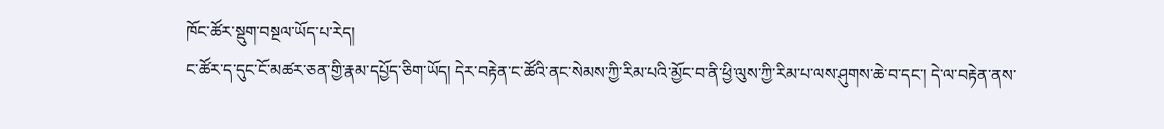ཁོང་ཚོར་སྡུག་བསྔལ་ཡོད་པ་རེད།
ང་ཚོར་ད་དུང་ངོ་མཚར་ཅན་གྱི་རྣམ་དཔྱོད་ཅིག་ཡོད། དེར་བརྟེན་ང་ཚོའི་ནང་སེམས་ཀྱི་རིམ་པའི་མྱོང་བ་ནི་ཕྱི་ལུས་ཀྱི་རིམ་པ་ལས་ཤུགས་ཆེ་བ་དང་། དེ་ལ་བརྟེན་ནས་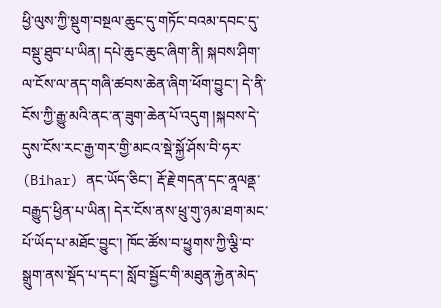ཕྱི་ལུས་ཀྱི་སྡུག་བསྔལ་ཆུང་དུ་གཏོང་བའམ་དབང་དུ་བསྡུ་ཐུབ་པ་ཡིན། དཔེ་ཆུང་ཆུང་ཞིག་ནི། སྐབས་ཤིག་ལ་ངོས་ལ་ནད་གཞི་ཚབས་ཆེན་ཞིག་ཕོག་བྱུང་། དེ་ནི་ངོས་ཀྱི་རྒྱུ་མའི་ནང་ན་ཟུག་ཆེན་པོ་འདུག །སྐབས་དེ་དུས་ངོས་རང་རྒྱ་གར་གྱི་མངའ་སྡེ་སྐྱོ་ཤོས་བི་ཧར་ (Bihar) ནང་ཡོད་ཅིང་། རྡོ་རྗེ་གདན་དང་ནཱལནྡ་བརྒྱུད་ཕྱིན་པ་ཡིན། དེར་ངོས་ནས་ཕྲུ་གུ་ཉམ་ཐག་མང་པོ་ཡོད་པ་མཐོང་བྱུང་། ཁོང་ཚོས་བ་ཕྱུགས་ཀྱི་ལྕི་བ་སྒྲུག་ནས་སྡོད་པ་དང་། སློབ་སྦྱོང་གི་མཐུན་རྐྱེན་མེད་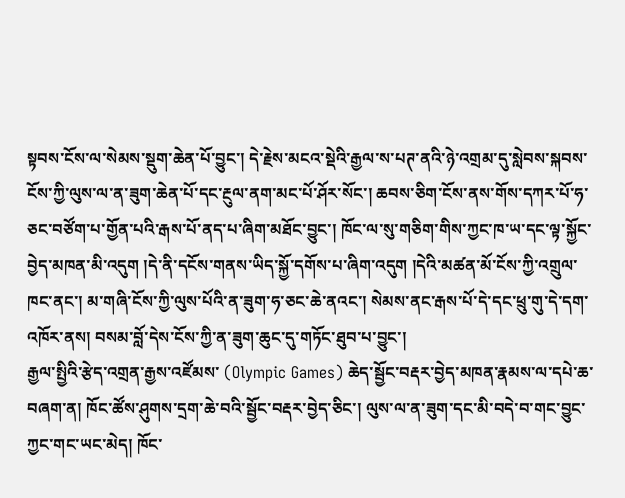སྟབས་ངོས་ལ་སེམས་སྡུག་ཆེན་པོ་བྱུང་། དེ་རྗེས་མངའ་སྡེའི་རྒྱལ་ས་པཊ་ནའི་ཉེ་འགྲམ་དུ་སླེབས་སྐབས་ངོས་ཀྱི་ལུས་ལ་ན་ཟུག་ཆེན་པོ་དང་རྔུལ་ནག་མང་པོ་ཤོར་སོང་། ཆབས་ཅིག་ངོས་ནས་གོས་དཀར་པོ་ཧ་ཅང་བཙོག་པ་གྱོན་པའི་རྒས་པོ་ནད་པ་ཞིག་མཐོང་བྱུང་། ཁོང་ལ་སུ་གཅིག་གིས་ཀྱང་ཁ་ཡ་དང་ལྟ་སྐྱོང་བྱེད་མཁན་མི་འདུག །དེ་ནི་དངོས་གནས་ཡིད་སྐྱོ་དགོས་པ་ཞིག་འདུག །དེའི་མཚན་མོ་ངོས་ཀྱི་འགྲུལ་ཁང་ནང་། མ་གཞི་ངོས་ཀྱི་ལུས་པོའི་ན་ཟུག་ཧ་ཅང་ཆེ་ནའང་། སེམས་ནང་རྒས་པོ་དེ་དང་ཕྲུ་གུ་དེ་དག་འཁོར་ནས། བསམ་བློ་དེས་ངོས་ཀྱི་ན་ཟུག་ཆུང་དུ་གཏོང་ཐུབ་པ་བྱུང་།
རྒྱལ་སྤྱིའི་རྩེད་འགྲན་རྒྱས་འཛོམས་ (Olympic Games) ཆེད་སྦྱོང་བརྡར་བྱེད་མཁན་རྣམས་ལ་དཔེ་ཆ་བཞག་ན། ཁོང་ཚོས་ཤུགས་དྲག་ཆེ་བའི་སྦྱོང་བརྡར་བྱེད་ཅིང་། ལུས་ལ་ན་ཟུག་དང་མི་བདེ་བ་གང་བྱུང་ཀྱང་གང་ཡང་མེད། ཁོང་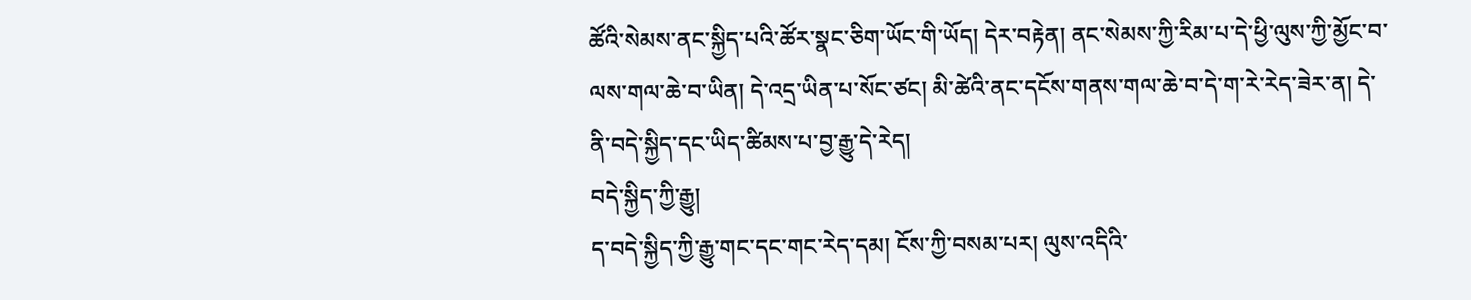ཚོའི་སེམས་ནང་སྐྱིད་པའི་ཚོར་སྣང་ཅིག་ཡོང་གི་ཡོད། དེར་བརྟེན། ནང་སེམས་ཀྱི་རིམ་པ་དེ་ཕྱི་ལུས་ཀྱི་མྱོང་བ་ལས་གལ་ཆེ་བ་ཡིན། དེ་འདྲ་ཡིན་པ་སོང་ཙང། མི་ཚེའི་ནང་དངོས་གནས་གལ་ཆེ་བ་དེ་ག་རེ་རེད་ཟེར་ན། དེ་ནི་བདེ་སྐྱིད་དང་ཡིད་ཚིམས་པ་བྱ་རྒྱུ་དེ་རེད།
བདེ་སྐྱིད་ཀྱི་རྒྱུ།
ད་བདེ་སྐྱིད་ཀྱི་རྒྱུ་གང་དང་གང་རེད་དམ། ངོས་ཀྱི་བསམ་པར། ལུས་འདིའི་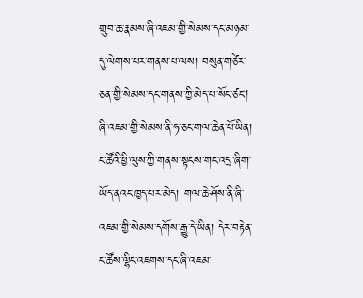གྲུབ་ཆ་རྣམས་ཞི་འཇམ་གྱི་སེམས་དང་མཉམ་དུ་ལེགས་པར་གནས་པ་ལས། བསུན་གཙེར་ཅན་གྱི་སེམས་དང་གནས་ཀྱི་མེད་པ་སོང་ཙང། ཞི་འཇམ་གྱི་སེམས་ནི་ཧ་ཅང་གལ་ཆེན་པོ་ཡིན། ང་ཚོའི་ཕྱི་ལུས་ཀྱི་གནས་སྟངས་གང་འདྲ་ཞིག་ཡོད་ནའང་ཁྱད་པར་མེད། གལ་ཆེ་ཤོས་ནི་ཞི་འཇམ་གྱི་སེམས་དགོས་རྒྱུ་དེ་ཡིན། དེར་བརྟེན་ང་ཚོས་ལྷིང་འཇགས་དང་ཞི་འཇམ་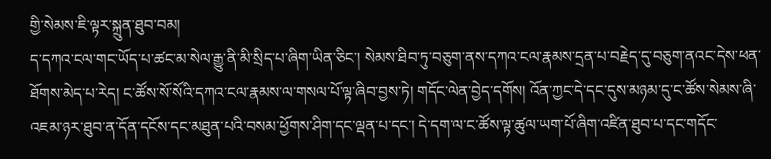གྱི་སེམས་ཇི་ལྟར་སྐྲུན་ཐུབ་བམ།
ད་དཀའ་ངལ་གང་ཡོད་པ་ཚང་མ་སེལ་རྒྱུ་ནི་མི་སྲིད་པ་ཞིག་ཡིན་ཅིང་། སེམས་ཐིབ་ཏུ་བཅུག་ནས་དཀའ་ངལ་རྣམས་དྲན་པ་བརྗེད་དུ་བཅུག་ནའང་དེས་ཕན་ཐོགས་མེད་པ་རེད། ང་ཚོས་སོ་སོའི་དཀའ་ངལ་རྣམས་ལ་གསལ་པོ་ལྟ་ཞིབ་བྱས་ཏེ། གདོང་ལེན་བྱེད་དགོས། འོན་ཀྱང་དེ་དང་དུས་མཉམ་དུ་ང་ཚོས་སེམས་ཞི་འཇམ་ཉར་ཐུབ་ན་དོན་དངོས་དང་མཐུན་པའི་བསམ་ཕྱོགས་ཤིག་དང་ལྡན་པ་དང་། དེ་དག་ལ་ང་ཚོས་ལྟ་ཚུལ་ཡག་པོ་ཞིག་འཛིན་ཐུབ་པ་དང་གདོང་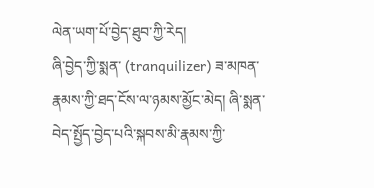ལེན་ཡག་པོ་བྱེད་ཐུབ་ཀྱི་རེད།
ཞི་བྱེད་ཀྱི་སྨན་ (tranquilizer) ཟ་མཁན་རྣམས་ཀྱི་ཐད་ངོས་ལ་ཉམས་མྱོང་མེད། ཞི་སྨན་བེད་སྤྱོད་བྱེད་པའི་སྐབས་མི་རྣམས་ཀྱི་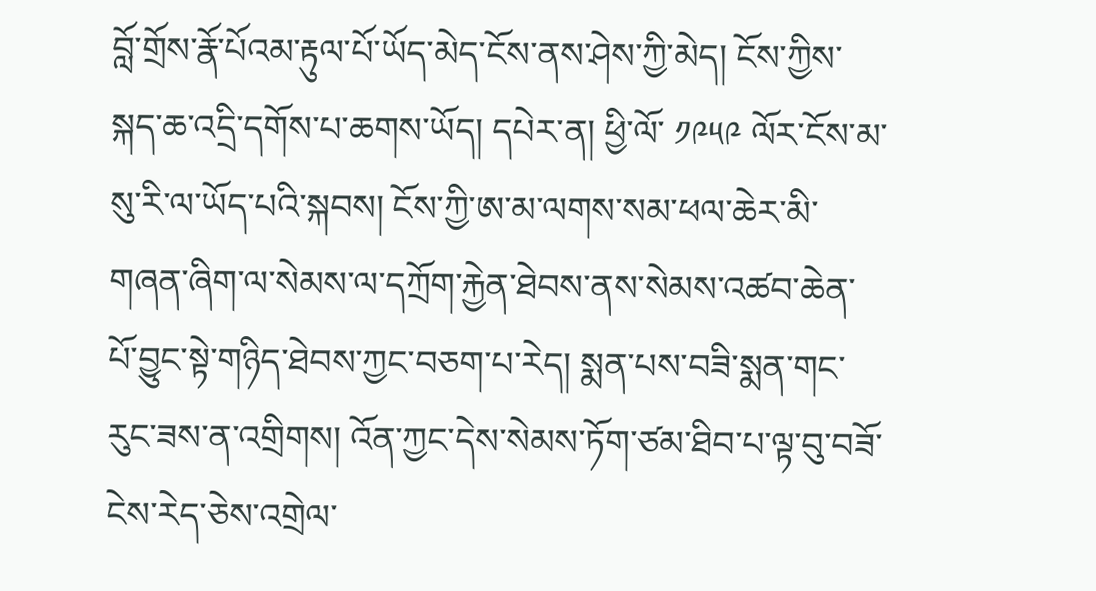བློ་གྲོས་རྣོ་པོའམ་རྟུལ་པོ་ཡོད་མེད་ངོས་ནས་ཤེས་ཀྱི་མེད། ངོས་ཀྱིས་སྐད་ཆ་འདྲི་དགོས་པ་ཆགས་ཡོད། དཔེར་ན། ཕྱི་ལོ་ ༡༩༥༩ ལོར་ངོས་མ་སུ་རི་ལ་ཡོད་པའི་སྐབས། ངོས་ཀྱི་ཨ་མ་ལགས་སམ་ཕལ་ཆེར་མི་གཞན་ཞིག་ལ་སེམས་ལ་དཀྲོག་རྐྱེན་ཐེབས་ནས་སེམས་འཚབ་ཆེན་པོ་བྱུང་སྟེ་གཉིད་ཐེབས་ཀྱང་བཅག་པ་རེད། སྨན་པས་བཟི་སྨན་གང་རུང་ཟས་ན་འགྲིགས། འོན་ཀྱང་དེས་སེམས་ཏོག་ཙམ་ཐིབ་པ་ལྟ་བུ་བཟོ་ངེས་རེད་ཅེས་འགྲེལ་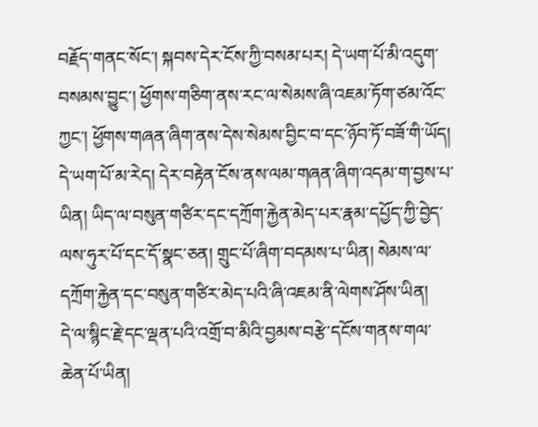བརྗོད་གནང་སོང་། སྐབས་དེར་ངོས་ཀྱི་བསམ་པར། དེ་ཡག་པོ་མི་འདུག་བསམས་བྱུང་། ཕྱོགས་གཅིག་ནས་རང་ལ་སེམས་ཞི་འཇམ་ཏོག་ཙམ་འོང་ཀྱང་། ཕྱོགས་གཞན་ཞིག་ནས་དེས་སེམས་བྱིང་བ་དང་ཉོབ་ཏོ་བཟོ་གི་ཡོད། དེ་ཡག་པོ་མ་རེད། དེར་བརྟེན་ངོས་ནས་ལམ་གཞན་ཞིག་འདམ་ག་བྱས་པ་ཡིན། ཡིད་ལ་བསུན་གཙིར་དང་དཀྲོག་རྐྱེན་མེད་པར་རྣམ་དཔྱོད་ཀྱི་བྱེད་ལས་ཧུར་པོ་དང་དོ་སྣང་ཅན། གྲུང་པོ་ཞིག་བདམས་པ་ཡིན། སེམས་ལ་དཀྲོག་རྐྱེན་དང་བསུན་གཙིར་མེད་པའི་ཞི་འཇམ་ནི་ལེགས་ཤོས་ཡིན།
དེ་ལ་སྙིང་རྗེ་དང་ལྡན་པའི་འགྲོ་བ་མིའི་བྱམས་བརྩེ་དངོས་གནས་གལ་ཆེན་པོ་ཡིན།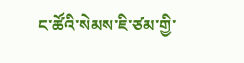ང་ཚོའི་སེམས་ཇི་ཙམ་གྱི་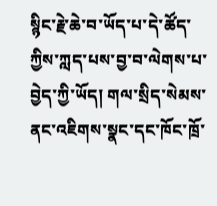སྙིང་རྗེ་ཆེ་བ་ཡོད་པ་དེ་ཚོད་ཀྱིས་ཀླད་པས་བྱ་བ་ལེགས་པ་བྱེད་ཀྱི་ཡོད། གལ་སྲིད་སེམས་ནང་འཇིགས་སྣང་དང་ཁོང་ཁྲོ་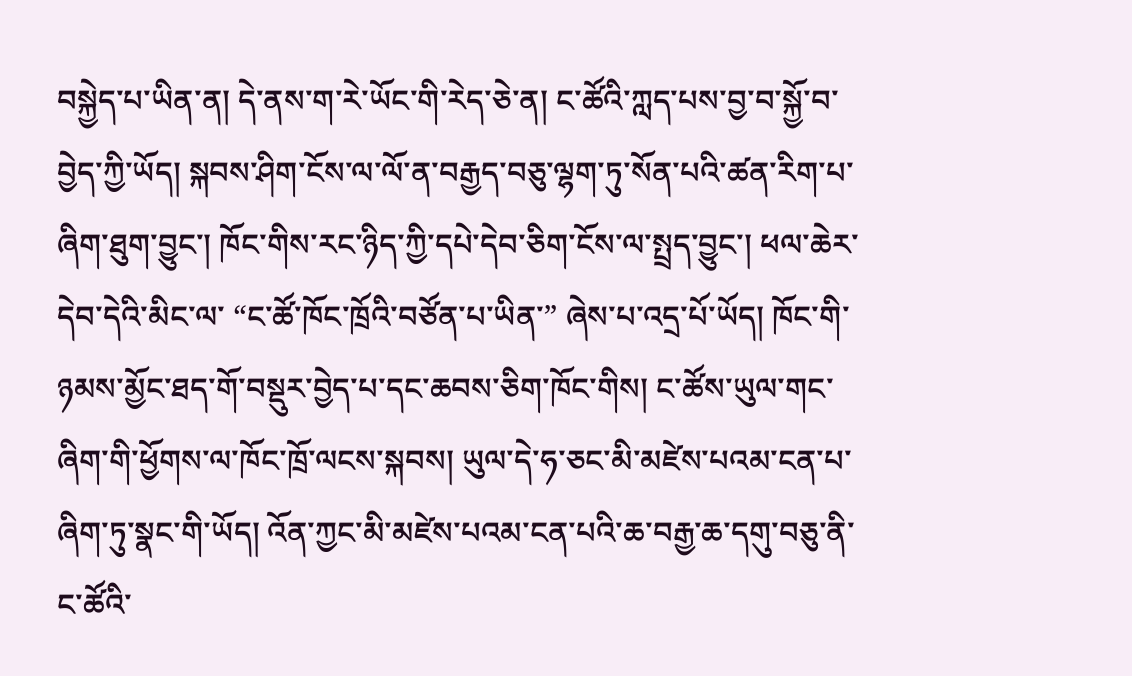བསྐྱེད་པ་ཡིན་ན། དེ་ནས་ག་རེ་ཡོང་གི་རེད་ཅེ་ན། ང་ཚོའི་ཀླད་པས་བྱ་བ་སྐྱོ་བ་བྱེད་ཀྱི་ཡོད། སྐབས་ཤིག་ངོས་ལ་ལོ་ན་བརྒྱད་བཅུ་ལྷག་ཏུ་སོན་པའི་ཚན་རིག་པ་ཞིག་ཐུག་བྱུང་། ཁོང་གིས་རང་ཉིད་ཀྱི་དཔེ་དེབ་ཅིག་ངོས་ལ་སྤྲད་བྱུང་། ཕལ་ཆེར་དེབ་དེའི་མིང་ལ་ “ང་ཚོ་ཁོང་ཁྲོའི་བཙོན་པ་ཡིན་” ཞེས་པ་འདྲ་པོ་ཡོད། ཁོང་གི་ཉམས་མྱོང་ཐད་གོ་བསྡུར་བྱེད་པ་དང་ཆབས་ཅིག་ཁོང་གིས། ང་ཚོས་ཡུལ་གང་ཞིག་གི་ཕྱོགས་ལ་ཁོང་ཁྲོ་ལངས་སྐབས། ཡུལ་དེ་ཧ་ཅང་མི་མཛེས་པའམ་ངན་པ་ཞིག་ཏུ་སྣང་གི་ཡོད། འོན་ཀྱང་མི་མཛེས་པའམ་ངན་པའི་ཆ་བརྒྱ་ཆ་དགུ་བཅུ་ནི་ང་ཚོའི་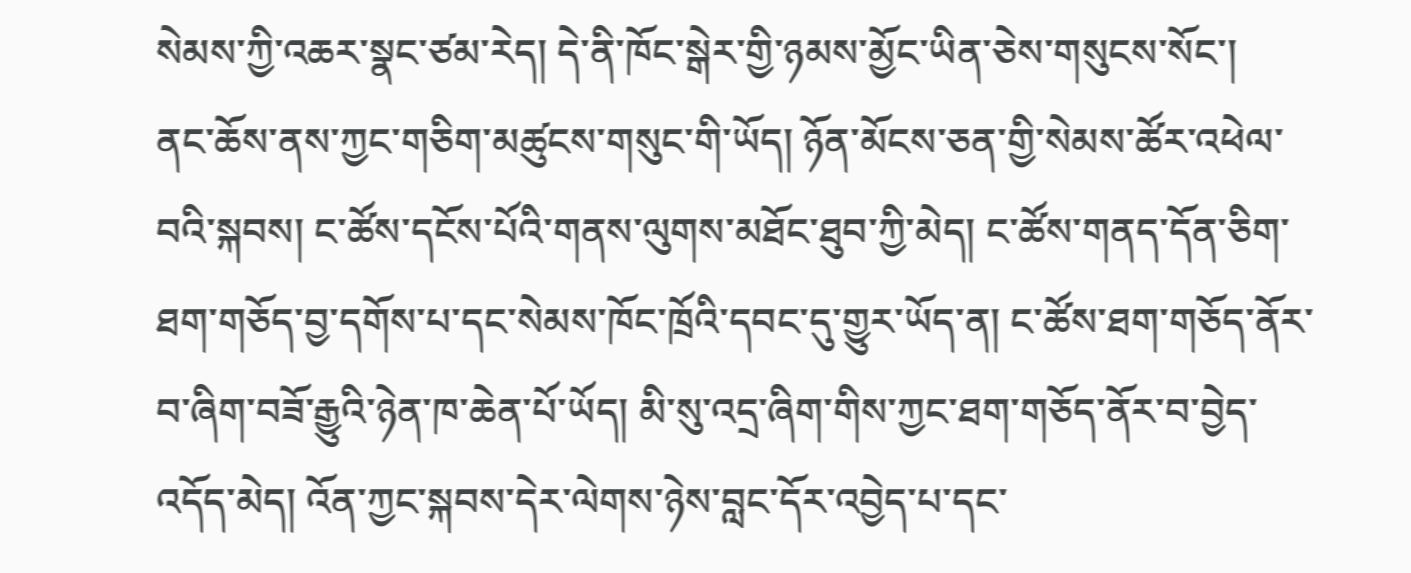སེམས་ཀྱི་འཆར་སྣང་ཙམ་རེད། དེ་ནི་ཁོང་སྒེར་གྱི་ཉམས་མྱོང་ཡིན་ཅེས་གསུངས་སོང་།
ནང་ཆོས་ནས་ཀྱང་གཅིག་མཚུངས་གསུང་གི་ཡོད། ཉོན་མོངས་ཅན་གྱི་སེམས་ཚོར་འཕེལ་བའི་སྐབས། ང་ཚོས་དངོས་པོའི་གནས་ལུགས་མཐོང་ཐུབ་ཀྱི་མེད། ང་ཚོས་གནད་དོན་ཅིག་ཐག་གཅོད་བྱ་དགོས་པ་དང་སེམས་ཁོང་ཁྲོའི་དབང་དུ་གྱུར་ཡོད་ན། ང་ཚོས་ཐག་གཅོད་ནོར་བ་ཞིག་བཟོ་རྒྱུའི་ཉེན་ཁ་ཆེན་པོ་ཡོད། མི་སུ་འདྲ་ཞིག་གིས་ཀྱང་ཐག་གཅོད་ནོར་བ་བྱེད་འདོད་མེད། འོན་ཀྱང་སྐབས་དེར་ལེགས་ཉེས་བླང་དོར་འབྱེད་པ་དང་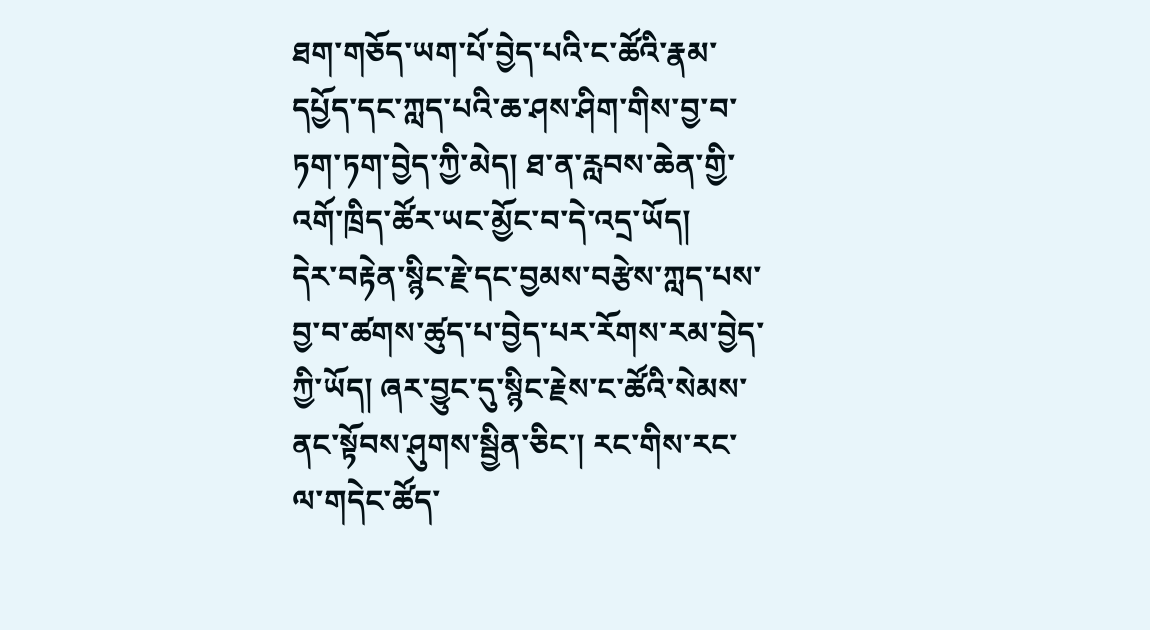ཐག་གཅོད་ཡག་པོ་བྱེད་པའི་ང་ཚོའི་རྣམ་དཔྱོད་དང་ཀླད་པའི་ཆ་ཤས་ཤིག་གིས་བྱ་བ་ཏག་ཏག་བྱེད་ཀྱི་མེད། ཐ་ན་རླབས་ཆེན་གྱི་འགོ་ཁྲིད་ཚོར་ཡང་མྱོང་བ་དེ་འདྲ་ཡོད།
དེར་བརྟེན་སྙིང་རྗེ་དང་བྱམས་བརྩེས་ཀླད་པས་བྱ་བ་ཚགས་ཚུད་པ་བྱེད་པར་རོགས་རམ་བྱེད་ཀྱི་ཡོད། ཞར་བྱུང་དུ་སྙིང་རྗེས་ང་ཚོའི་སེམས་ནང་སྟོབས་ཤུགས་སྦྱིན་ཅིང་། རང་གིས་རང་ལ་གདེང་ཚོད་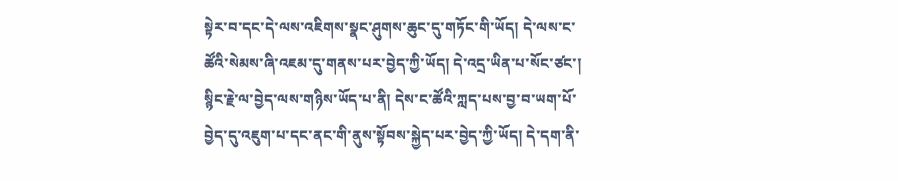སྟེར་བ་དང་དེ་ལས་འཇིགས་སྣང་ཤུགས་ཆུང་དུ་གཏོང་གི་ཡོད། དེ་ལས་ང་ཚོའི་སེམས་ཞི་འཇམ་དུ་གནས་པར་བྱེད་ཀྱི་ཡོད། དེ་འདྲ་ཡིན་པ་སོང་ཙང་། སྙིང་རྗེ་ལ་བྱེད་ལས་གཉིས་ཡོད་པ་ནི། དེས་ང་ཚོའི་ཀླད་པས་བྱ་བ་ཡག་པོ་བྱེད་དུ་འཇུག་པ་དང་ནང་གི་ནུས་སྟོབས་སྐྱེད་པར་བྱེད་ཀྱི་ཡོད། དེ་དག་ནི་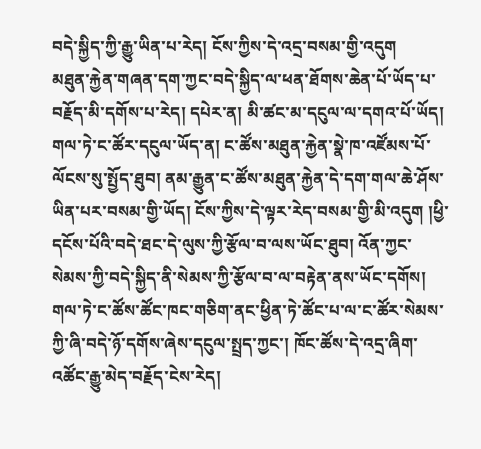བདེ་སྐྱིད་ཀྱི་རྒྱུ་ཡིན་པ་རེད། ངོས་ཀྱིས་དེ་འདྲ་བསམ་གྱི་འདུག
མཐུན་རྐྱེན་གཞན་དག་ཀྱང་བདེ་སྐྱིད་ལ་ཕན་ཐོགས་ཆེན་པོ་ཡོད་པ་བརྗོད་མི་དགོས་པ་རེད། དཔེར་ན། མི་ཚང་མ་དངུལ་ལ་དགའ་པོ་ཡོད། གལ་ཏེ་ང་ཚོར་དངུལ་ཡོད་ན། ང་ཚོས་མཐུན་རྐྱེན་སྣེ་ཁ་འཛོམས་པོ་ལོངས་སུ་སྤྱོད་ཐུབ། ནམ་རྒྱུན་ང་ཚོས་མཐུན་རྐྱེན་དེ་དག་གལ་ཆེ་ཤོས་ཡིན་པར་བསམ་གྱི་ཡོད། ངོས་ཀྱིས་དེ་ལྟར་རེད་བསམ་གྱི་མི་འདུག །ཕྱི་དངོས་པོའི་བདེ་ཐང་དེ་ལུས་ཀྱི་རྩོལ་བ་ལས་ཡོང་ཐུབ། འོན་ཀྱང་སེམས་ཀྱི་བདེ་སྐྱིད་ནི་སེམས་ཀྱི་རྩོལ་བ་ལ་བརྟེན་ནས་ཡོང་དགོས། གལ་ཏེ་ང་ཚོས་ཚོང་ཁང་གཅིག་ནང་ཕྱིན་ཏེ་ཚོང་པ་ལ་ང་ཚོར་སེམས་ཀྱི་ཞི་བདེ་ཉོ་དགོས་ཞེས་དངུལ་སྤྲད་ཀྱང་། ཁོང་ཚོས་དེ་འདྲ་ཞིག་འཚོང་རྒྱུ་མེད་བརྗོད་ངེས་རེད།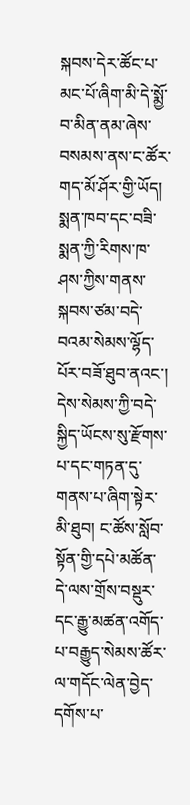སྐབས་དེར་ཚོང་པ་མང་པོ་ཞིག་མི་དེ་སྨྱོ་བ་མིན་ནམ་ཞེས་བསམས་ནས་ང་ཚོར་གད་མོ་ཤོར་གྱི་ཡོད། སྨན་ཁབ་དང་བཟི་སྨན་ཀྱི་རིགས་ཁ་ཤས་ཀྱིས་གནས་སྐབས་ཙམ་བདེ་བའམ་སེམས་ལྷོད་པོར་བཟོ་ཐུབ་ནའང་། དེས་སེམས་ཀྱི་བདེ་སྐྱིད་ཡོངས་སུ་རྫོགས་པ་དང་གཏན་དུ་གནས་པ་ཞིག་སྟེར་མི་ཐུབ། ང་ཚོས་སློབ་སྟོན་གྱི་དཔེ་མཚོན་དེ་ལས་གྲོས་བསྡུར་དང་རྒྱུ་མཚན་འགོད་པ་བརྒྱུད་སེམས་ཚོར་ལ་གདོང་ལེན་བྱེད་དགོས་པ་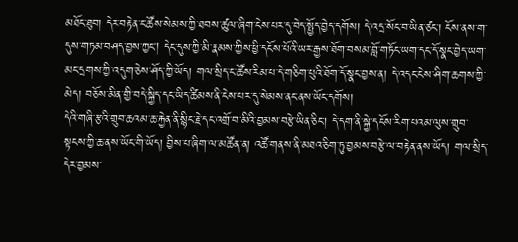མཐོང་ཐུབ། དེར་བརྟེན་ང་ཚོས་སེམས་ཀྱི་ཐབས་ཚུལ་ཞིག་ངེས་པར་དུ་བེད་སྤྱོད་བྱེད་དགོས། དེ་འདྲ་སོང་བ་ཡིན་ཙང་། ངོས་ནས་ག་དུས་གཏམ་བཤད་བྱས་ཀྱང། དེང་དུས་ཀྱི་མི་རྣམས་ཀྱིས་ཕྱི་དངོས་པོའི་ཡར་རྒྱས་ཐོག་བསམ་བློ་གཏོང་ཡག་དང་དོ་སྣང་བྱེད་ཡག་མང་དྲགས་ཀྱི་འདུག་ཅེས་ཤོད་ཀྱི་ཡོད། གལ་སྲིད་ང་ཚོས་རིམ་པ་དེ་གཅིག་པུའི་ཐོག་དོ་སྣང་བྱས་ན། དེ་འདང་ངེས་ཤིག་ཆགས་ཀྱི་མེད། བཅོས་མིན་གྱི་བདེ་སྐྱིད་དང་ཡིད་ཚིམས་ནི་ངེས་པར་དུ་སེམས་ནང་ནས་ཡོང་དགོས།
དེའི་གཞི་རྩའི་གྲུབ་ཆའམ་ཆ་རྐྱེན་ནི་སྙིང་རྗེ་དང་འགྲོ་བ་མིའི་བྱམས་བརྩེ་ཡིན་ཅིང་། དེ་དག་ནི་སྐྱེ་དངོས་རིག་པའམ་ལུས་གྲུབ་སྟངས་ཀྱི་ཆ་ནས་ཡོང་གི་ཡོད། བྱིས་པ་ཞིག་ལ་མཚོན་ན། འཚོ་གནས་ནི་མཐའ་ཅིག་ཏུ་བྱམས་བརྩེ་ལ་བརྟེན་ནས་ཡོད། གལ་སྲིད་དེར་བྱམས་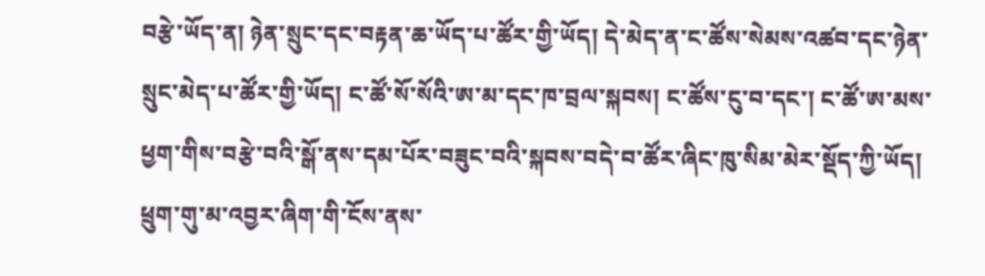བརྩེ་ཡོད་ན། ཉེན་སྲུང་དང་བརྟན་ཆ་ཡོད་པ་ཚོར་གྱི་ཡོད། དེ་མེད་ན་ང་ཚོས་སེམས་འཚབ་དང་ཉེན་སྲུང་མེད་པ་ཚོར་གྱི་ཡོད། ང་ཚོ་སོ་སོའི་ཨ་མ་དང་ཁ་བྲལ་སྐབས། ང་ཚོས་ངུ་བ་དང་། ང་ཚོ་ཨ་མས་ཕྱག་གིས་བརྩེ་བའི་སྒོ་ནས་དམ་པོར་བཟུང་བའི་སྐབས་བདེ་བ་ཚོར་ཞིང་ཁུ་སིམ་མེར་སྡོད་ཀྱི་ཡོད། ཕྲུག་གུ་མ་འབྱར་ཞིག་གི་ངོས་ནས་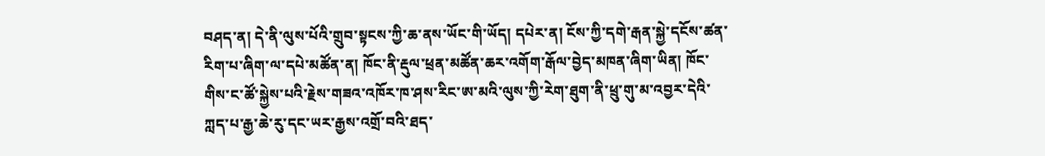བཤད་ན། དེ་ནི་ལུས་པོའི་གྲུབ་སྟངས་ཀྱི་ཆ་ནས་ཡོང་གི་ཡོད། དཔེར་ན། ངོས་ཀྱི་དགེ་རྒན་སྐྱེ་དངོས་ཚན་རིག་པ་ཞིག་ལ་དཔེ་མཚོན་ན། ཁོང་ནི་རྡུལ་ཕྲན་མཚོན་ཆར་འགོག་རྒོལ་བྱེད་མཁན་ཞིག་ཡིན། ཁོང་གིས་ང་ཚོ་སྐྱེས་པའི་རྗེས་གཟའ་འཁོར་ཁ་ཤས་རིང་ཨ་མའི་ལུས་ཀྱི་རེག་ཐུག་ནི་ཕྲུ་གུ་མ་འབྱར་དེའི་ཀླད་པ་རྒྱ་ཆེ་རུ་དང་ཡར་རྒྱས་འགྲོ་བའི་ཐད་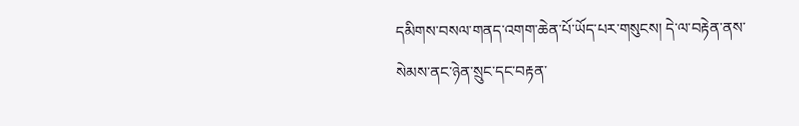དམིགས་བསལ་གནད་འགག་ཆེན་པོ་ཡོད་པར་གསུངས། དེ་ལ་བརྟེན་ནས་སེམས་ནང་ཉེན་སྲུང་དང་བརྟན་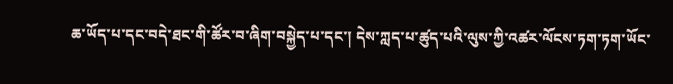ཆ་ཡོད་པ་དང་བདེ་ཐང་གི་ཚོར་བ་ཞིག་བསྐྱེད་པ་དང་། དེས་ཀླད་པ་ཚུད་པའི་ལུས་ཀྱི་འཚར་ལོངས་ཏག་ཏག་ཡོང་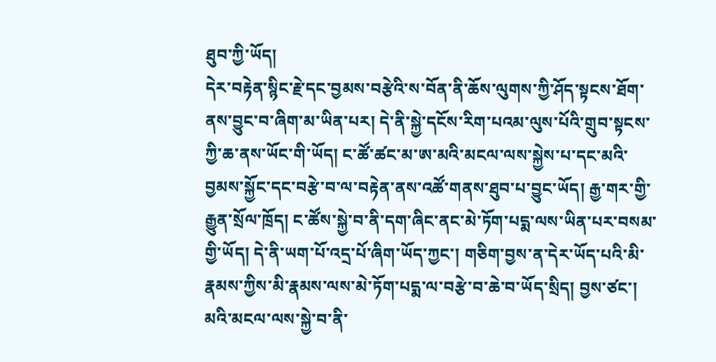ཐུབ་ཀྱི་ཡོད།
དེར་བརྟེན་སྙིང་རྗེ་དང་བྱམས་བརྩེའི་ས་བོན་ནི་ཆོས་ལུགས་ཀྱི་ཤོད་སྟངས་ཐོག་ནས་བྱུང་བ་ཞིག་མ་ཡིན་པར། དེ་ནི་སྐྱེ་དངོས་རིག་པའམ་ལུས་པོའི་གྲུབ་སྟངས་ཀྱི་ཆ་ནས་ཡོང་གི་ཡོད། ང་ཚོ་ཚང་མ་ཨ་མའི་མངལ་ལས་སྐྱེས་པ་དང་མའི་བྱམས་སྐྱོང་དང་བརྩེ་བ་ལ་བརྟེན་ནས་འཚོ་གནས་ཐུབ་པ་བྱུང་ཡོད། རྒྱ་གར་གྱི་རྒྱུན་སྲོལ་ཁྲོད། ང་ཚོས་སྐྱེ་བ་ནི་དག་ཞིང་ནང་མེ་ཏོག་པདྨ་ལས་ཡིན་པར་བསམ་གྱི་ཡོད། དེ་ནི་ཡག་པོ་འདྲ་པོ་ཞིག་ཡོད་ཀྱང་། གཅིག་བྱས་ན་དེར་ཡོད་པའི་མི་རྣམས་ཀྱིས་མི་རྣམས་ལས་མེ་ཏོག་པདྨ་ལ་བརྩེ་བ་ཆེ་བ་ཡོད་སྲིད། བྱས་ཙང་། མའི་མངལ་ལས་སྐྱེ་བ་ནི་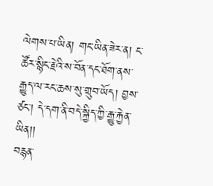ལེགས་པ་ཡིན། གང་ཡིན་ཟེར་ན། ང་ཚོར་སྙིང་རྗེའི་ས་བོན་དང་ཐོག་ནས་རྒྱུད་ལ་རང་ཆས་སུ་གྲུབ་ཡོད། བྱས་ཙང་། དེ་དག་ནི་བདེ་སྐྱིད་ཀྱི་རྒྱུ་རྐྱེན་ཡིན།།
བརྙན་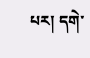པར། དགེ་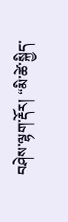བཤེས་ལྷག་རྡོར། “མི་ཚེ་སྐྱིད་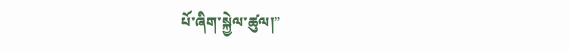པོ་ཞིག་སྐྱེལ་ཚུལ།”